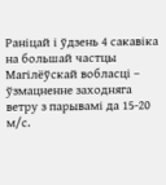Раніцай і ўдзень 4 сакавіка на большай частцы Магілёўскай вобласці – ўзмацненне заходняга ветру з парывамі да 15-20 м/с.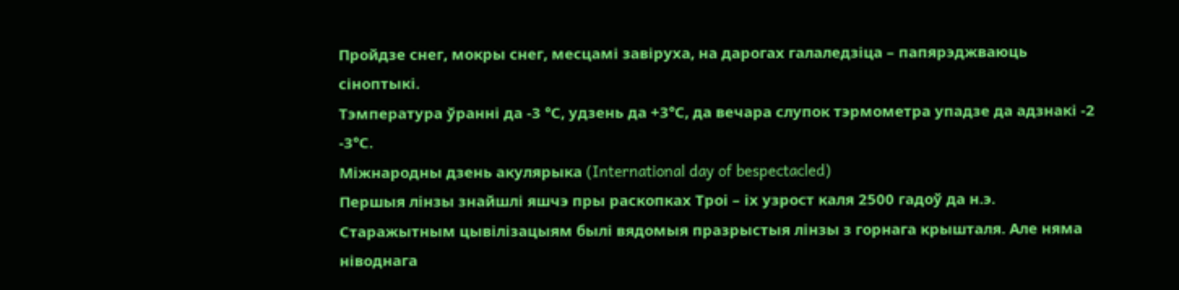Пройдзе снег, мокры снег, месцамі завіруха, на дарогах галаледзіца – папярэджваюць сіноптыкі.
Тэмпература ўранні да -3 °С, удзень да +3°С, да вечара слупок тэрмометра упадзе да адзнакі -2 -3°С.
Міжнародны дзень акулярыка (International day of bespectacled)
Першыя лінзы знайшлі яшчэ пры раскопках Троі – іх узрост каля 2500 гадоў да н.э.
Старажытным цывілізацыям былі вядомыя празрыстыя лінзы з горнага крышталя. Але няма ніводнага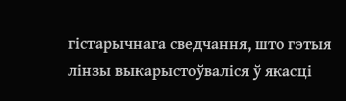гістарычнага сведчання, што гэтыя лінзы выкарыстоўваліся ў якасці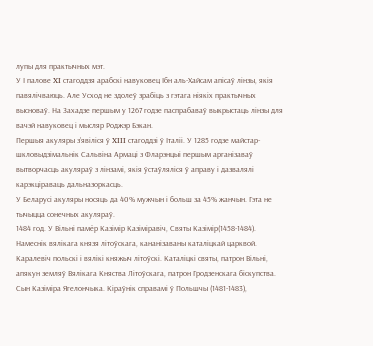лупы для практычных мэт.
У І палове XI стагоддзя арабскі навуковец Ібн аль-Хайсам апісаў лінзы, якія павялічваюць. Але Усход не здолеў зрабіць з гэтага ніякіх практычных высноваў. На Захадзе першым у 1267 годзе паспрабаваў выкрыстаць лінзы для вачэй навуковец і мысляр Роджэр Бэкан.
Першыя акуляры з’явіліся ў XIII стагоддзі ў Італіі. У 1285 годзе майстар-шкловыдзімальнік Сальвіна Армаці з Фларэнцыі першым арганізаваў вытворчасць акуляраў з лінзамі, якія ўстаўляліся ў аправу і дазвалялі карэкціраваць дальназоркасць.
У Беларусі акуляры носяць да 40% мужчын і больш за 45% жанчын. Гэта не тычыцца сонечных акуляраў.
1484 год. У Вільні памёр Казімір Казіміравіч, Святы Казімір(1458-1484).
Намеснік вялікага князя літоўскага, кананізаваны каталіцкай царквой. Каралевіч польскі і вялікі княжыч літоўскі. Каталіцкі святы, патрон Вільні, апякун земляў Вялікага Княства Літоўскага, патрон Гродзенскага біскупства.
Сын Казіміра Ягелончыка. Кіраўнік справамі ў Польшчы (1481-1483),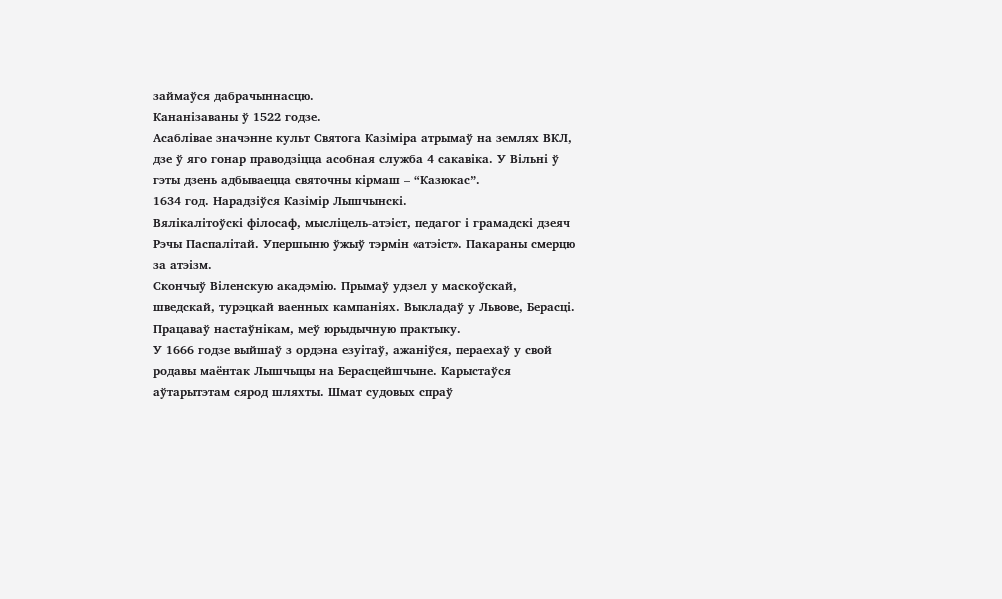займаўся дабрачыннасцю.
Кананізаваны ў 1522 годзе.
Асаблівае значэнне культ Святога Казіміра атрымаў на землях ВКЛ, дзе ў яго гонар праводзіцца асобная служба 4 сакавіка. У Вільні ў гэты дзень адбываецца святочны кірмаш – “Казюкас”.
1634 год. Нарадзіўся Казімір Лышчынскі.
Вялікалітоўскі філосаф, мысліцель-атэіст, педагог і грамадскі дзеяч Рэчы Паспалітай. Упершыню ўжыў тэрмін «атэіст». Пакараны смерцю за атэізм.
Скончыў Віленскую акадэмію. Прымаў удзел у маскоўскай, шведскай, турэцкай ваенных кампаніях. Выкладаў у Львове, Берасці. Працаваў настаўнікам, меў юрыдычную практыку.
У 1666 годзе выйшаў з ордэна езуітаў, ажаніўся, пераехаў у свой родавы маёнтак Лышчыцы на Берасцейшчыне. Карыстаўся аўтарытэтам сярод шляхты. Шмат судовых спраў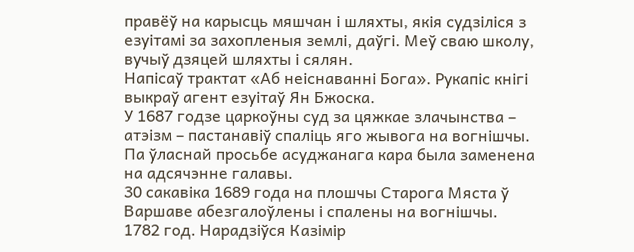правёў на карысць мяшчан і шляхты, якія судзіліся з езуітамі за захопленыя землі, даўгі. Меў сваю школу, вучыў дзяцей шляхты і сялян.
Напісаў трактат «Аб неіснаванні Бога». Рукапіс кнігі выкраў агент езуітаў Ян Бжоска.
У 1687 годзе царкоўны суд за цяжкае злачынства – атэізм – пастанавіў спаліць яго жывога на вогнішчы. Па ўласнай просьбе асуджанага кара была заменена на адсячэнне галавы.
30 сакавіка 1689 года на плошчы Старога Мяста ў Варшаве абезгалоўлены і спалены на вогнішчы.
1782 год. Нарадзіўся Казімір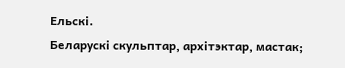Ельскі.
Беларускі скульптар, архітэктар, мастак;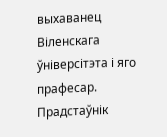выхаванец Віленскага ўніверсітэта і яго прафесар. Прадстаўнік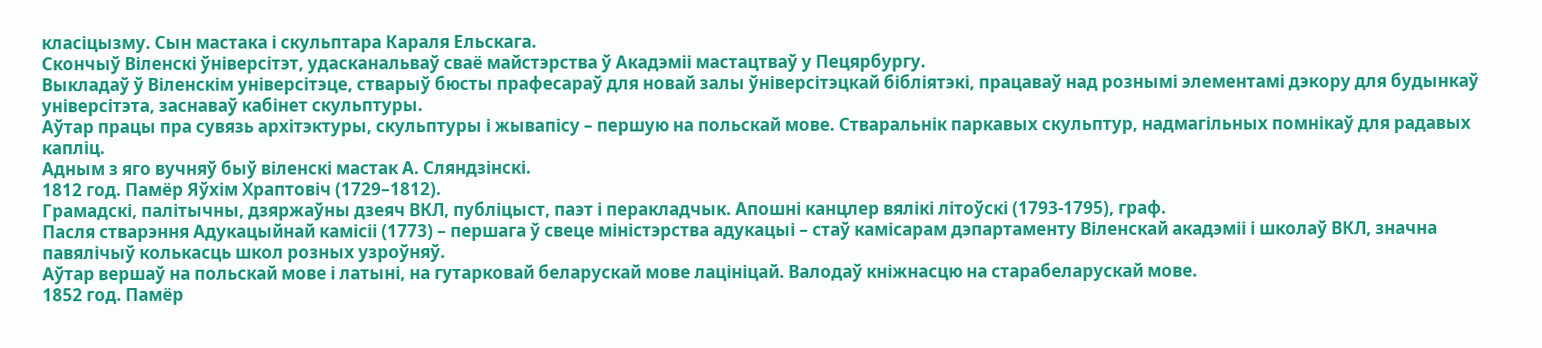класіцызму. Сын мастака і скульптара Караля Ельскага.
Скончыў Віленскі ўніверсітэт, удасканальваў сваё майстэрства ў Акадэміі мастацтваў у Пецярбургу.
Выкладаў ў Віленскім універсітэце, стварыў бюсты прафесараў для новай залы ўніверсітэцкай бібліятэкі, працаваў над рознымі элементамі дэкору для будынкаў універсітэта, заснаваў кабінет скульптуры.
Аўтар працы пра сувязь архітэктуры, скульптуры і жывапісу – першую на польскай мове. Стваральнік паркавых скульптур, надмагільных помнікаў для радавых капліц.
Адным з яго вучняў быў віленскі мастак А. Сляндзінскі.
1812 год. Памёр Яўхім Храптовіч (1729–1812).
Грамадскі, палітычны, дзяржаўны дзеяч ВКЛ, публіцыст, паэт і перакладчык. Апошні канцлер вялікі літоўскі (1793-1795), граф.
Пасля стварэння Адукацыйнай камісіі (1773) – першага ў свеце міністэрства адукацыі – стаў камісарам дэпартаменту Віленскай акадэміі і школаў ВКЛ, значна павялічыў колькасць школ розных узроўняў.
Аўтар вершаў на польскай мове і латыні, на гутарковай беларускай мове лацініцай. Валодаў кніжнасцю на старабеларускай мове.
1852 год. Памёр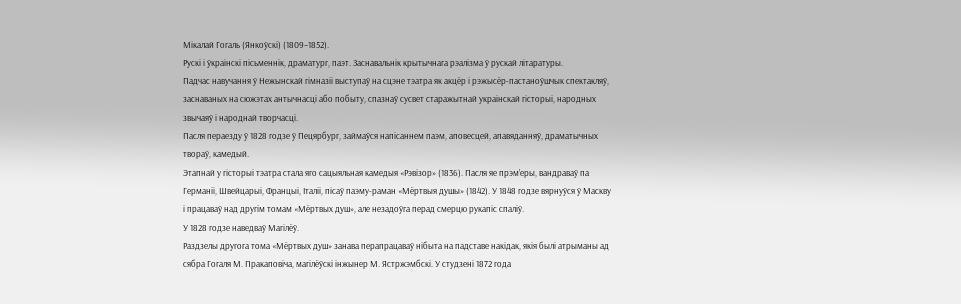Мікалай Гогаль (Янкоўскі) (1809–1852).
Рускі і ўкраінскі пісьменнік, драматург, паэт. Заснавальнік крытычнага рэалізма ў рускай літаратуры.
Падчас навучання ў Нежынскай гімназіі выступаў на сцэне тэатра як акцёр і рэжысёр-пастаноўшчык спектакляў, заснаваных на сюжэтах антычнасці або побыту, спазнаў сусвет старажытнай украінскай гісторыі, народных звычаяў і народнай творчасці.
Пасля пераезду ў 1828 годзе ў Пецярбург, займаўся напісаннем паэм, аповесцей, апавяданняў, драматычных твораў, камедый.
Этапнай у гісторыі тэатра стала яго сацыяльная камедыя «Рэвізор» (1836). Пасля яе прэм’еры, вандраваў па Германіі, Швейцарыі, Францыі, Італіі, пісаў паэму-раман «Мёртвыя душы» (1842). У 1848 годзе вярнуўся ў Маскву і працаваў над другім томам «Мёртвых душ», але незадоўга перад смерцю рукапіс спаліў.
У 1828 годзе наведваў Магілёў.
Раздзелы другога тома «Мёртвых душ» занава перапрацаваў нібыта на падставе накідак, якія былі атрыманы ад сябра Гогаля М. Пракаповіча, магілёўскі інжынер М. Ястржэмбскі. У студзені 1872 года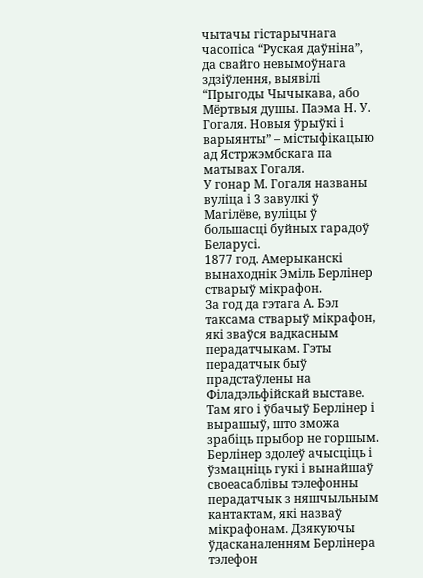чытачы гістарычнага часопіса “Руская даўніна”, да свайго невымоўнага здзіўлення, выявілі “Прыгоды Чычыкава, або Мёртвыя душы. Паэма Н. У. Гогаля. Новыя ўрыўкі і варыянты” – містыфікацыю ад Ястржэмбскага па матывах Гогаля.
У гонар М. Гогаля названы вуліца і 3 завулкі ў Магілёве, вуліцы ў большасці буйных гарадоў Беларусі.
1877 год. Амерыканскі вынаходнік Эміль Берлінер стварыў мікрафон.
За год да гэтага А. Бэл таксама стварыў мікрафон, які зваўся вадкасным перадатчыкам. Гэты перадатчык быў прадстаўлены на Філадэльфійскай выставе. Там яго і ўбачыў Берлінер і вырашыў, што зможа зрабіць прыбор не горшым.
Берлінер здолеў ачысціць і ўзмацніць гукі і вынайшаў своеасаблівы тэлефонны перадатчык з няшчыльным кантактам, які назваў мікрафонам. Дзякуючы ўдасканаленням Берлінера тэлефон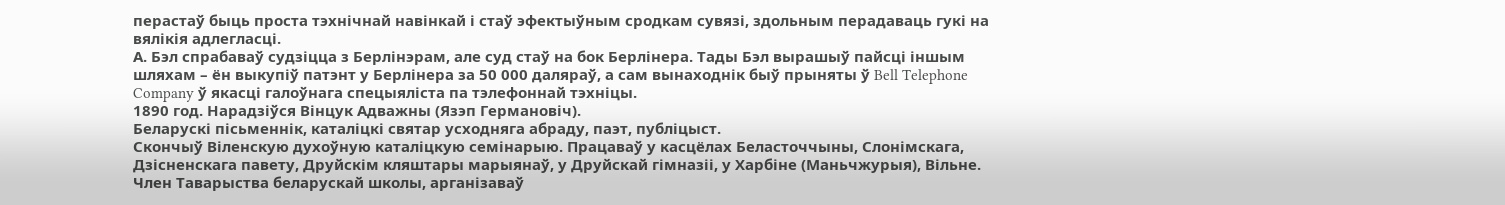перастаў быць проста тэхнічнай навінкай і стаў эфектыўным сродкам сувязі, здольным перадаваць гукі на вялікія адлегласці.
А. Бэл спрабаваў судзіцца з Берлінэрам, але суд стаў на бок Берлінера. Тады Бэл вырашыў пайсці іншым шляхам – ён выкупіў патэнт у Берлінера за 50 000 даляраў, а сам вынаходнік быў прыняты ў Bell Telephone Company ў якасці галоўнага спецыяліста па тэлефоннай тэхніцы.
1890 год. Нарадзіўся Вінцук Адважны (Язэп Германовіч).
Беларускі пісьменнік, каталіцкі святар усходняга абраду, паэт, публіцыст.
Скончыў Віленскую духоўную каталіцкую семінарыю. Працаваў у касцёлах Беласточчыны, Слонімскага, Дзісненскага павету, Друйскім кляштары марыянаў, у Друйскай гімназіі, у Харбіне (Маньчжурыя), Вільне. Член Таварыства беларускай школы, арганізаваў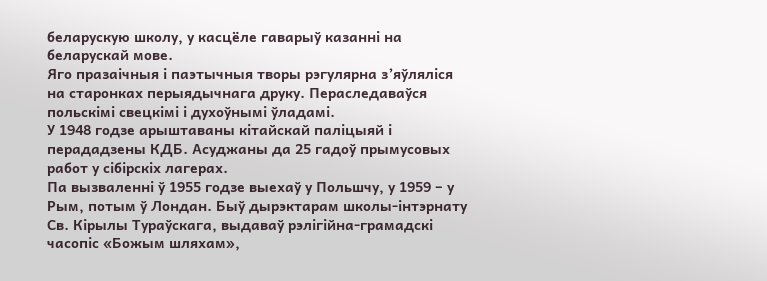беларускую школу, у касцёле гаварыў казанні на беларускай мове.
Яго празаічныя і паэтычныя творы рэгулярна з’яўляліся на старонках перыядычнага друку. Пераследаваўся польскімі свецкімі і духоўнымі ўладамі.
У 1948 годзе арыштаваны кітайскай паліцыяй і перададзены КДБ. Асуджаны да 25 гадоў прымусовых работ у сібірскіх лагерах.
Па вызваленні ў 1955 годзе выехаў у Польшчу, у 1959 – у Рым, потым ў Лондан. Быў дырэктарам школы-інтэрнату Св. Кірылы Тураўскага, выдаваў рэлігійна-грамадскі часопіс «Божым шляхам»,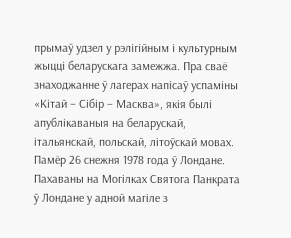прымаў удзел у рэлігійным і культурным жыцці беларускага замежжа. Пра сваё знаходжанне ў лагерах напісаў успаміны «Кітай – Сібір – Масква», якія былі апублікаваныя на беларускай, італьянскай, польскай, літоўскай мовах.
Памёр 26 снежня 1978 года ў Лондане. Пахаваны на Могілках Святога Панкрата ў Лондане у адной магіле з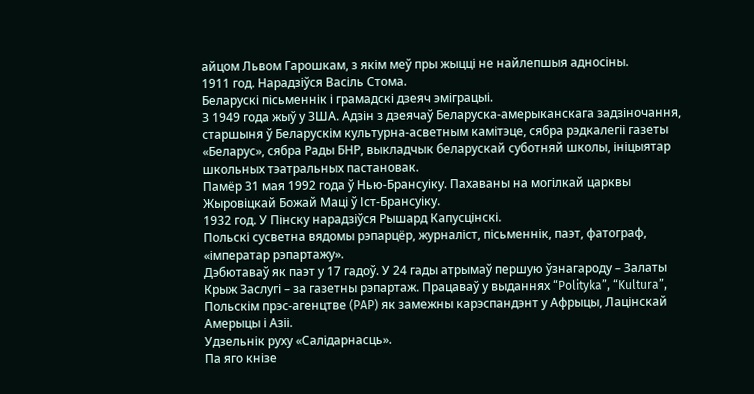айцом Львом Гарошкам, з якім меў пры жыцці не найлепшыя адносіны.
1911 год. Нарадзіўся Васіль Стома.
Беларускі пісьменнік і грамадскі дзеяч эміграцыі.
З 1949 года жыў у ЗША. Адзін з дзеячаў Беларуска-амерыканскага задзіночання, старшыня ў Беларускім культурна-асветным камітэце, сябра рэдкалегіі газеты «Беларус», сябра Рады БНР, выкладчык беларускай суботняй школы, ініцыятар школьных тэатральных пастановак.
Памёр 31 мая 1992 года ў Нью-Брансуіку. Пахаваны на могілкай царквы Жыровіцкай Божай Маці ў Іст-Брансуіку.
1932 год. У Пінску нарадзіўся Рышард Капусцінскі.
Польскі сусветна вядомы рэпарцёр, журналіст, пісьменнік, паэт, фатограф, «імператар рэпартажу».
Дэбютаваў як паэт у 17 гадоў. У 24 гады атрымаў першую ўзнагароду – Залаты Крыж Заслугі – за газетны рэпартаж. Працаваў у выданнях “Polityka”, “Kultura”, Польскім прэс-агенцтве (PAP) як замежны карэспандэнт у Афрыцы, Лацінскай Амерыцы і Азіі.
Удзельнік руху «Салідарнасць».
Па яго кнізе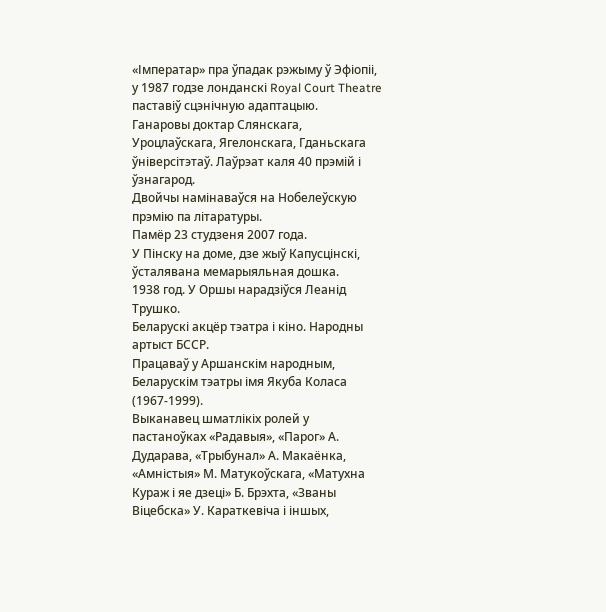«Імператар» пра ўпадак рэжыму ў Эфіопіі, у 1987 годзе лонданскі Royal Court Theatre паставіў сцэнічную адаптацыю.
Ганаровы доктар Слянскага, Уроцлаўскага, Ягелонскага, Гданьскага ўніверсітэтаў. Лаўрэат каля 40 прэмій і ўзнагарод.
Двойчы намінаваўся на Нобелеўскую прэмію па літаратуры.
Памёр 23 студзеня 2007 года.
У Пінску на доме, дзе жыў Капусцінскі, ўсталявана мемарыяльная дошка.
1938 год. У Оршы нарадзіўся Леанід Трушко.
Беларускі акцёр тэатра і кіно. Народны артыст БССР.
Працаваў у Аршанскім народным, Беларускім тэатры імя Якуба Коласа (1967-1999).
Выканавец шматлікіх ролей у пастаноўках «Радавыя», «Парог» А. Дударава, «Трыбунал» А. Макаёнка, «Амністыя» М. Матукоўскага, «Матухна Кураж і яе дзеці» Б. Брэхта, «Званы Віцебска» У. Караткевіча і іншых,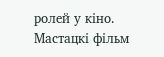ролей у кіно.
Мастацкі фільм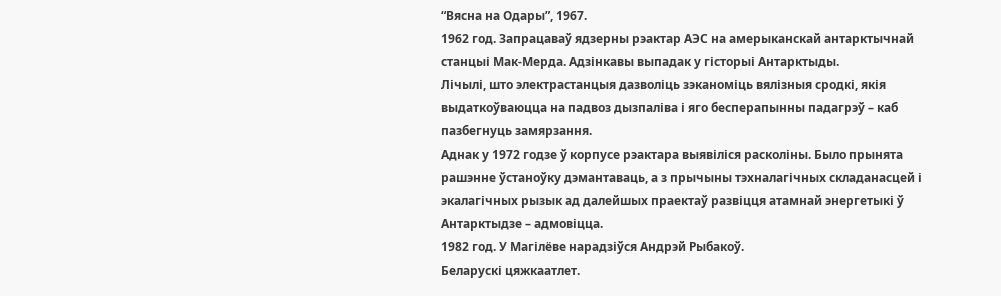“Вясна на Одары”, 1967.
1962 год. Запрацаваў ядзерны рэактар АЭС на амерыканскай антарктычнай станцыі Мак-Мерда. Адзінкавы выпадак у гісторыі Антарктыды.
Лічылі, што электрастанцыя дазволіць зэканоміць вялізныя сродкі, якія выдаткоўваюцца на падвоз дызпаліва і яго бесперапынны падагрэў – каб пазбегнуць замярзання.
Аднак у 1972 годзе ў корпусе рэактара выявіліся расколіны. Было прынята рашэнне ўстаноўку дэмантаваць, а з прычыны тэхналагічных складанасцей і экалагічных рызык ад далейшых праектаў развіцця атамнай энергетыкі ў Антарктыдзе – адмовіцца.
1982 год. У Магілёве нарадзіўся Андрэй Рыбакоў.
Беларускі цяжкаатлет.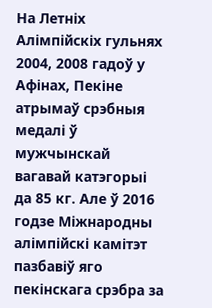На Летніх Алімпійскіх гульнях 2004, 2008 гадоў у Афінах, Пекіне атрымаў срэбныя медалі ў мужчынскай вагавай катэгорыі да 85 кг. Але ў 2016 годзе Міжнародны алімпійскі камітэт пазбавіў яго пекінскага срэбра за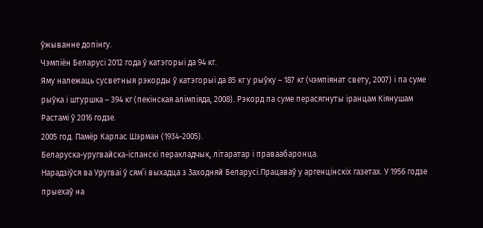ўжыванне допінгу.
Чэмпіён Беларусі 2012 года ў катэгорыі да 94 кг.
Яму належаць сусветныя рэкорды ў катэгорыі да 85 кг у рыўку – 187 кг (чэмпіянат свету, 2007) і па суме рыўка і штуршка – 394 кг (пекінская алімпіяда, 2008). Рэкорд па суме перасягнуты іранцам Кіянушам Растамі ў 2016 годзе.
2005 год. Памёр Карлас Шэрман (1934-2005).
Беларуска-уругвайска-іспанскі перакладчык, літаратар і праваабаронца.
Нарадзіўся ва Уругваі ў сям’і выхадца з Заходняй Беларусі.Працаваў у аргенцінскіх газетах. У 1956 годзе прыехаў на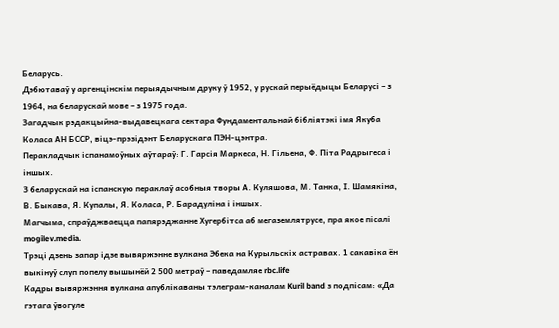Беларусь.
Дэбютаваў у аргенцінскім перыядычным друку ў 1952, у рускай перыёдыцы Беларусі – з 1964, на беларускай мове – з 1975 года.
Загадчык рэдакцыйна-выдавецкага сектара Фундаментальнай бібліятэкі імя Якуба Коласа АН БССР, віцэ-прэзідэнт Беларускага ПЭН-цэнтра.
Перакладчык іспанамоўных аўтараў: Г. Гарсія Маркеса, Н. Гільена, Ф. Піта Радрыгеса і іншых.
З беларускай на іспанскую пераклаў асобныя творы А. Куляшова, М. Танка, І. Шамякіна, В. Быкава, Я. Купалы, Я. Коласа, Р. Барадуліна і іншых.
Магчыма, спраўджваецца папярэджанне Хугербітса аб мегаземлятрусе, пра якое пісалі mogilev.media.
Трэці дзень запар ідзе вывяржэнне вулкана Эбека на Курыльскіх астравах. 1 сакавіка ён выкінуў слуп попелу вышынёй 2 500 метраў – паведамляе rbc.life
Кадры вывяржэння вулкана апублікаваны тэлеграм-каналам Kuril band з подпісам: «Да гэтага ўвогуле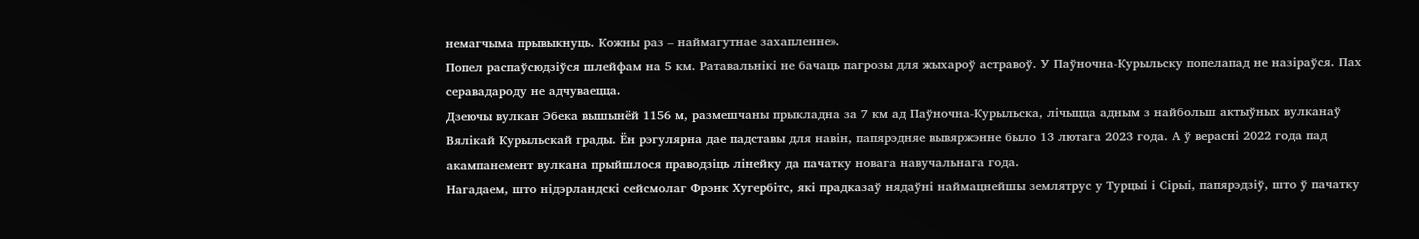немагчыма прывыкнуць. Кожны раз – наймагутнае захапленне».
Попел распаўсюдзіўся шлейфам на 5 км. Ратавальнікі не бачаць пагрозы для жыхароў астравоў. У Паўночна-Курыльску попелапад не назіраўся. Пах серавадароду не адчуваецца.
Дзеючы вулкан Эбека вышынёй 1156 м, размешчаны прыкладна за 7 км ад Паўночна-Курыльска, лічыцца адным з найбольш актыўных вулканаў Вялікай Курыльскай грады. Ён рэгулярна дае падставы для навін, папярэдняе вывяржэнне было 13 лютага 2023 года. А ў верасні 2022 года пад акампанемент вулкана прыйшлося праводзіць лінейку да пачатку новага навучальнага года.
Нагадаем, што нідэрландскі сейсмолаг Фрэнк Хугербітс, які прадказаў нядаўні наймацнейшы землятрус у Турцыі і Сірыі, папярэдзіў, што ў пачатку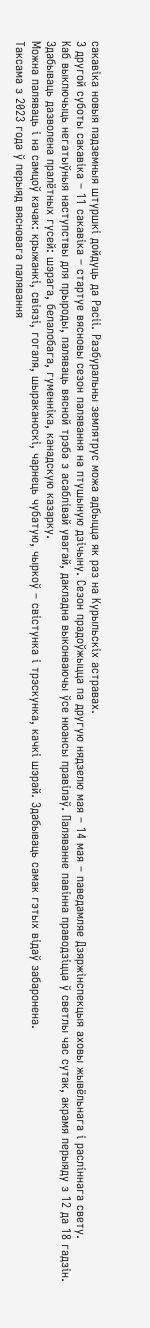сакавіка новыя падземныя штуршкі дойдуць да Расіі. Разбуральны землятрус можа адбыцца як раз на Курыльскіх астравах.
З другой суботы сакавіка – 11 сакавіка – стартуе вясновы сезон палявання на птушыную дзічыну. Сезон прадоўжыцца па другую нядзелю мая – 14 мая – паведамляе Дзяржінспекцыя аховы жывёльнага і расліннага свету.
Каб выключыць негатыўныя наступствы для прыроды, паляваць вясной трэба з асаблівай увагай, дакладна выконваючы ўсе нюансы правілаў. Паляванне павінна праводзіцца ў светлы час сутак, акрамя перыяду з 12 да 18 гадзін. Здабываць дазволена пралётных гусей: шэрага, белалобага, гуменніка, канадскую казарку.
Можна паляваць і на самцоў качак: крыжанкі, свіязі, гогаля, шыраканоскі, чарнець чубатую, чыркоў – свістунка і трэскунка, качкі шэрай. Здабываць самак гэтых відаў забаронена.
Таксама з 2023 года ў перыяд вясновага палявання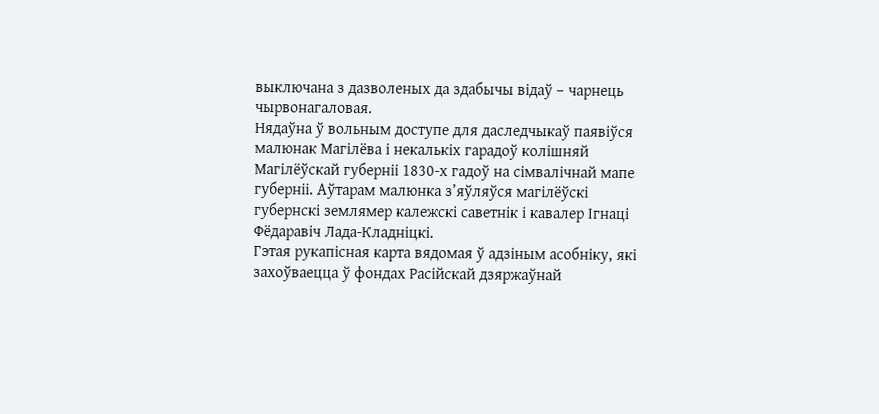выключана з дазволеных да здабычы відаў – чарнець чырвонагаловая.
Нядаўна ў вольным доступе для даследчыкаў паявіўся малюнак Магілёва і некалькіх гарадоў колішняй Магілёўскай губерніі 1830-х гадоў на сімвалічнай мапе губерніі. Аўтарам малюнка з’яўляўся магілёўскі губернскі землямер калежскі саветнік і кавалер Ігнаці Фёдаравіч Лада-Кладніцкі.
Гэтая рукапісная карта вядомая ў адзіным асобніку, які захоўваецца ў фондах Расійскай дзяржаўнай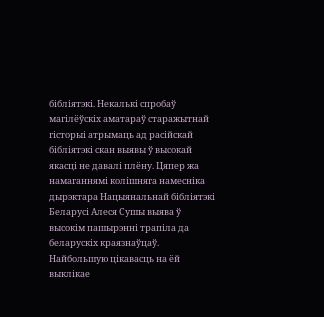бібліятэкі. Некалькі спробаў магілёўскіх аматараў старажытнай гісторыі атрымаць ад расійскай бібліятэкі скан выявы ў высокай якасці не давалі плёну. Цяпер жа намаганнямі колішняга намесніка дырэктара Нацыянальнай бібліятэкі Беларусі Алеся Сушы выява ў высокім пашырэнні трапіла да беларускіх краязнаўцаў. Найбольшую цікавасць на ёй выклікае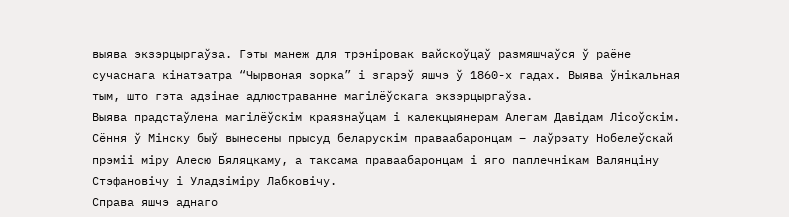выява экзэрцыргаўза. Гэты манеж для трэніровак вайскоўцаў размяшчаўся ў раёне сучаснага кінатэатра “Чырвоная зорка” і згарэў яшчэ ў 1860-х гадах. Выява ўнікальная тым, што гэта адзінае адлюстраванне магілёўскага экзэрцыргаўза.
Выява прадстаўлена магілёўскім краязнаўцам і калекцыянерам Алегам Давідам Лісоўскім.
Сёння ў Мінску быў вынесены прысуд беларускім праваабаронцам – лаўрэату Нобелеўскай прэміі міру Алесю Бяляцкаму, а таксама праваабаронцам і яго паплечнікам Валянціну Стэфановічу і Уладзіміру Лабковічу.
Справа яшчэ аднаго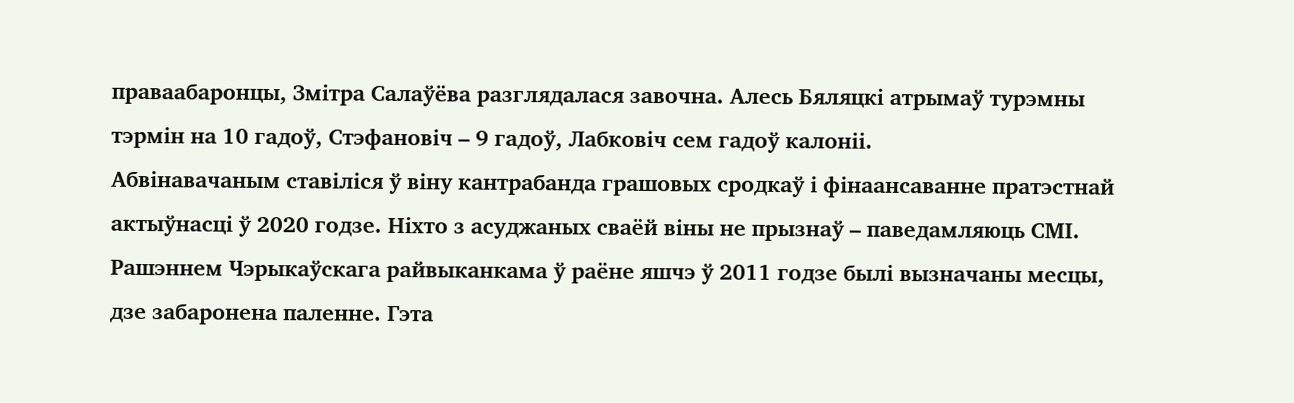праваабаронцы, Змітра Салаўёва разглядалася завочна. Алесь Бяляцкі атрымаў турэмны тэрмін на 10 гадоў, Стэфановіч – 9 гадоў, Лабковіч сем гадоў калоніі.
Абвінавачаным ставіліся ў віну кантрабанда грашовых сродкаў і фінаансаванне пратэстнай актыўнасці ў 2020 годзе. Ніхто з асуджаных сваёй віны не прызнаў – паведамляюць СМІ.
Рашэннем Чэрыкаўскага райвыканкама ў раёне яшчэ ў 2011 годзе былі вызначаны месцы, дзе забаронена паленне. Гэта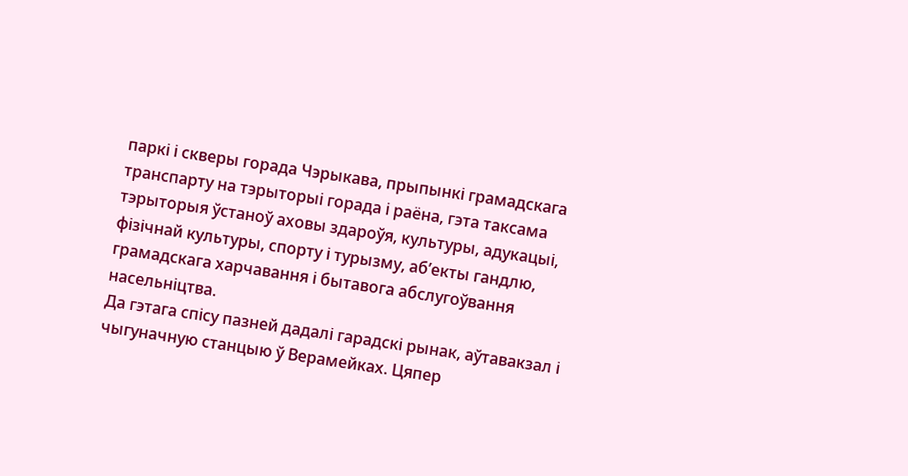паркі і скверы горада Чэрыкава, прыпынкі грамадскага транспарту на тэрыторыі горада і раёна, гэта таксама тэрыторыя ўстаноў аховы здароўя, культуры, адукацыі, фізічнай культуры, спорту і турызму, аб’екты гандлю, грамадскага харчавання і бытавога абслугоўвання насельніцтва.
Да гэтага спісу пазней дадалі гарадскі рынак, аўтавакзал і чыгуначную станцыю ў Верамейках. Цяпер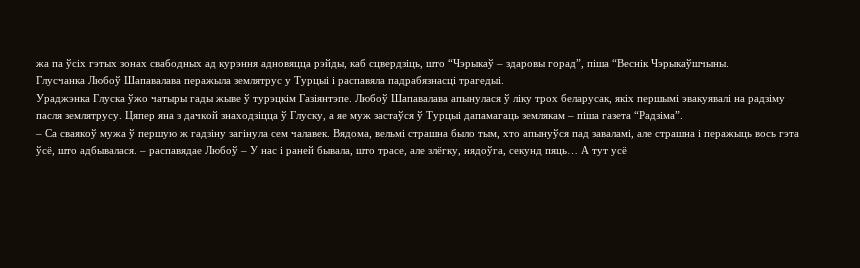жа па ўсіх гэтых зонах свабодных ад курэння адновяцца рэйды, каб сцвердзіць, што “Чэрыкаў – здаровы горад”, піша “Веснік Чэрыкаўшчыны.
Глусчанка Любоў Шапавалава перажыла землятрус у Турцыі і распавяла падрабязнасці трагедыі.
Ураджэнка Глуска ўжо чатыры гады жыве ў турэцкім Газіянтэпе. Любоў Шапавалава апынулася ў ліку трох беларусак, якіх першымі эвакуявалі на радзіму пасля землятрусу. Цяпер яна з дачкой знаходзіцца ў Глуску, а яе муж застаўся ў Турцыі дапамагаць землякам – піша газета “Радзіма”.
– Са сваякоў мужа ў першую ж гадзіну загінула сем чалавек. Вядома, вельмі страшна было тым, хто апынуўся пад заваламі, але страшна і перажыць вось гэта ўсё, што адбывалася. – распавядае Любоў – У нас і раней бывала, што трасе, але злёгку, нядоўга, секунд пяць… А тут усё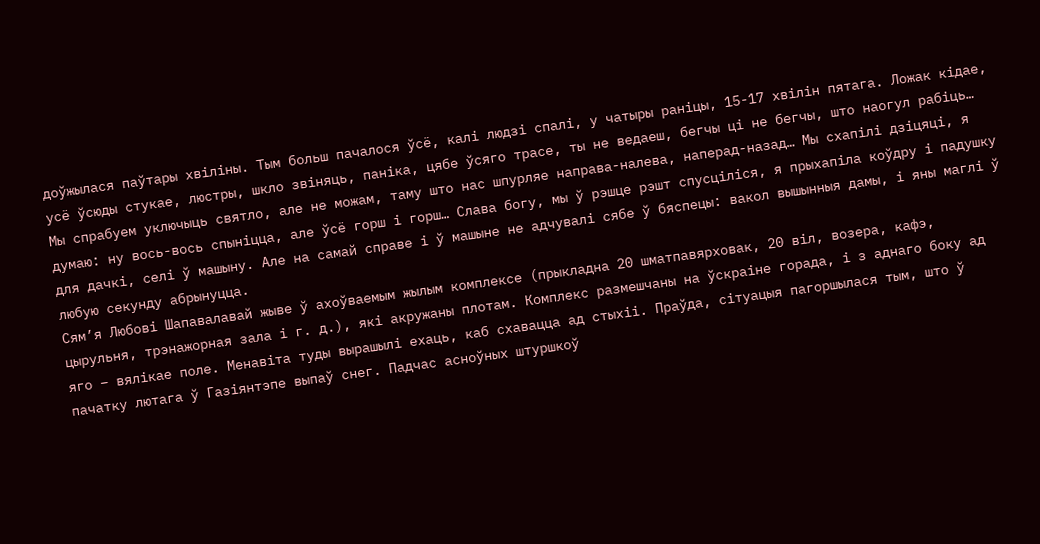доўжылася паўтары хвіліны. Тым больш пачалося ўсё, калі людзі спалі, у чатыры раніцы, 15-17 хвілін пятага. Ложак кідае, усё ўсюды стукае, люстры, шкло звіняць, паніка, цябе ўсяго трасе, ты не ведаеш, бегчы ці не бегчы, што наогул рабіць… Мы спрабуем уключыць святло, але не можам, таму што нас шпурляе направа-налева, наперад-назад… Мы схапілі дзіцяці, я думаю: ну вось-вось спыніцца, але ўсё горш і горш… Слава богу, мы ў рэшце рэшт спусціліся, я прыхапіла коўдру і падушку для дачкі, селі ў машыну. Але на самай справе і ў машыне не адчувалі сябе ў бяспецы: вакол вышынныя дамы, і яны маглі ў любую секунду абрынуцца.
Сям’я Любові Шапавалавай жыве ў ахоўваемым жылым комплексе (прыкладна 20 шматпавярховак, 20 віл, возера, кафэ, цырульня, трэнажорная зала і г. д.), які акружаны плотам. Комплекс размешчаны на ўскраіне горада, і з аднаго боку ад яго – вялікае поле. Менавіта туды вырашылі ехаць, каб схавацца ад стыхіі. Праўда, сітуацыя пагоршылася тым, што ў пачатку лютага ў Газіянтэпе выпаў снег. Падчас асноўных штуршкоў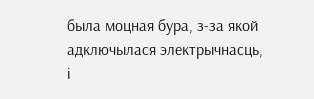была моцная бура, з-за якой адключылася электрычнасць, і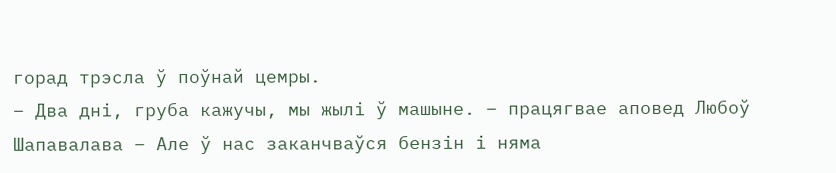горад трэсла ў поўнай цемры.
– Два дні, груба кажучы, мы жылі ў машыне. – працягвае аповед Любоў Шапавалава – Але ў нас заканчваўся бензін і няма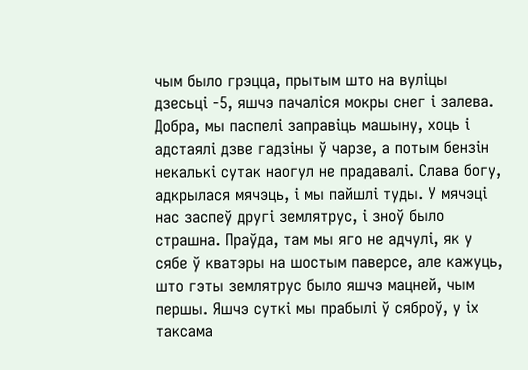чым было грэцца, прытым што на вуліцы дзесьці -5, яшчэ пачаліся мокры снег і залева. Добра, мы паспелі заправіць машыну, хоць і адстаялі дзве гадзіны ў чарзе, а потым бензін некалькі сутак наогул не прадавалі. Слава богу, адкрылася мячэць, і мы пайшлі туды. У мячэці нас заспеў другі землятрус, і зноў было страшна. Праўда, там мы яго не адчулі, як у сябе ў кватэры на шостым паверсе, але кажуць, што гэты землятрус было яшчэ мацней, чым першы. Яшчэ суткі мы прабылі ў сяброў, у іх таксама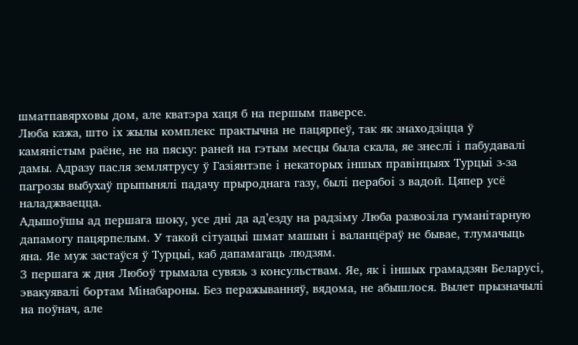шматпавярховы дом, але кватэра хаця б на першым паверсе.
Люба кажа, што іх жылы комплекс практычна не пацярпеў, так як знаходзіцца ў камяністым раёне, не на пяску: раней на гэтым месцы была скала, яе знеслі і пабудавалі дамы. Адразу пасля землятрусу ў Газіянтэпе і некаторых іншых правінцыях Турцыі з-за пагрозы выбухаў прыпынялі падачу прыроднага газу, былі перабоі з вадой. Цяпер усё наладжваецца.
Адышоўшы ад першага шоку, усе дні да ад’езду на радзіму Люба развозіла гуманітарную дапамогу пацярпелым. У такой сітуацыі шмат машын і валанцёраў не бывае, тлумачыць яна. Яе муж застаўся ў Турцыі, каб дапамагаць людзям.
З першага ж дня Любоў трымала сувязь з консульствам. Яе, як і іншых грамадзян Беларусі, эвакуявалі бортам Мінабароны. Без перажыванняў, вядома, не абышлося. Вылет прызначылі на поўнач, але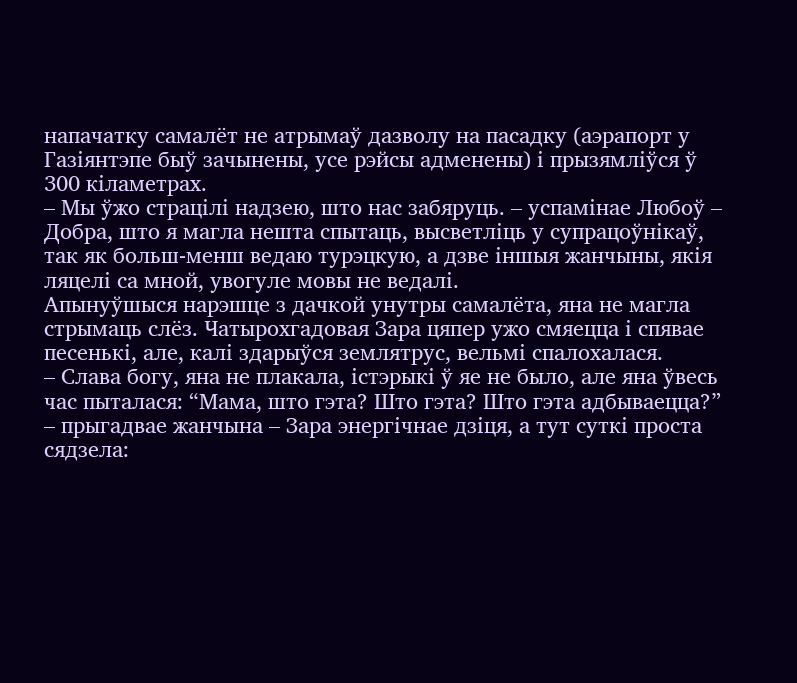напачатку самалёт не атрымаў дазволу на пасадку (аэрапорт у Газіянтэпе быў зачынены, усе рэйсы адменены) і прызямліўся ў 300 кіламетрах.
– Мы ўжо страцілі надзею, што нас забяруць. – успамінае Любоў – Добра, што я магла нешта спытаць, высветліць у супрацоўнікаў, так як больш-менш ведаю турэцкую, а дзве іншыя жанчыны, якія ляцелі са мной, увогуле мовы не ведалі.
Апынуўшыся нарэшце з дачкой унутры самалёта, яна не магла стрымаць слёз. Чатырохгадовая Зара цяпер ужо смяецца і спявае песенькі, але, калі здарыўся землятрус, вельмі спалохалася.
– Слава богу, яна не плакала, істэрыкі ў яе не было, але яна ўвесь час пыталася: “Мама, што гэта? Што гэта? Што гэта адбываецца?” – прыгадвае жанчына – Зара энергічнае дзіця, а тут суткі проста сядзела: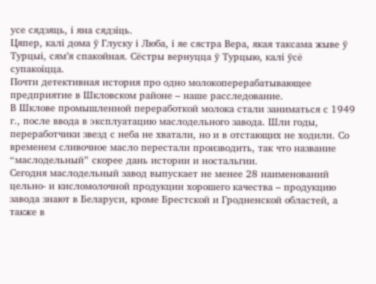усе сядзяць, і яна сядзіць.
Цяпер, калі дома ў Глуску і Люба, і яе сястра Вера, якая таксама жыве ў Турцыі, сям’я спакойная. Сёстры вернуцца ў Турцыю, калі ўсё супакоіцца.
Почти детективная история про одно молокоперерабатывающее предприятие в Шкловском районе – наше расследование.
В Шклове промышленной переработкой молока стали заниматься с 1949 г., после ввода в эксплуатацию маслодельного завода. Шли годы, переработчики звезд с неба не хватали, но и в отстающих не ходили. Со временем сливочное масло перестали производить, так что название “маслодельный” скорее дань истории и ностальгии.
Сегодня маслодельный завод выпускает не менее 28 наименований цельно- и кисломолочной продукции хорошего качества – продукцию завода знают в Беларуси, кроме Брестской и Гродненской областей, а также в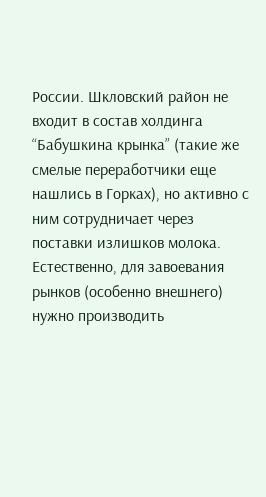России. Шкловский район не входит в состав холдинга “Бабушкина крынка” (такие же смелые переработчики еще нашлись в Горках), но активно с ним сотрудничает через поставки излишков молока.
Естественно, для завоевания рынков (особенно внешнего) нужно производить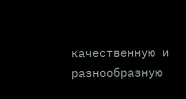качественную и разнообразную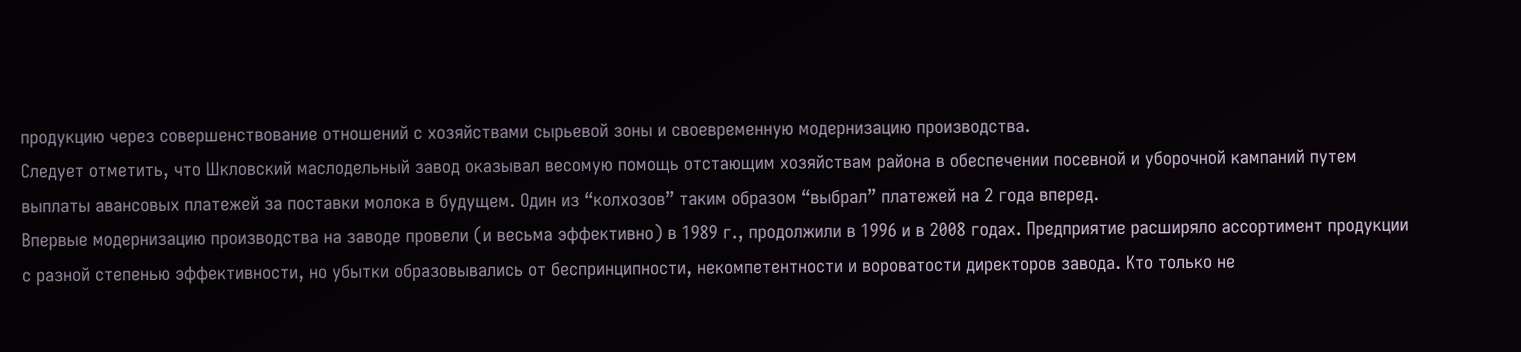продукцию через совершенствование отношений с хозяйствами сырьевой зоны и своевременную модернизацию производства.
Следует отметить, что Шкловский маслодельный завод оказывал весомую помощь отстающим хозяйствам района в обеспечении посевной и уборочной кампаний путем выплаты авансовых платежей за поставки молока в будущем. Один из “колхозов” таким образом “выбрал” платежей на 2 года вперед.
Впервые модернизацию производства на заводе провели (и весьма эффективно) в 1989 г., продолжили в 1996 и в 2008 годах. Предприятие расширяло ассортимент продукции с разной степенью эффективности, но убытки образовывались от беспринципности, некомпетентности и вороватости директоров завода. Кто только не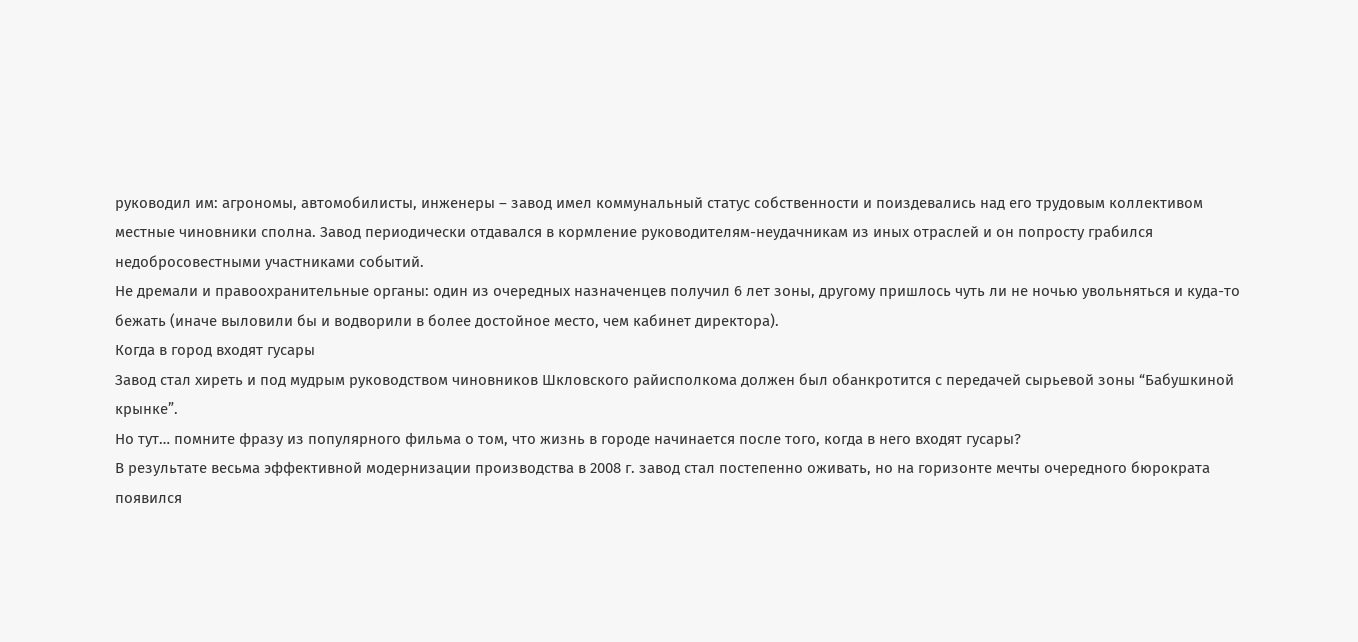руководил им: агрономы, автомобилисты, инженеры – завод имел коммунальный статус собственности и поиздевались над его трудовым коллективом местные чиновники сполна. Завод периодически отдавался в кормление руководителям-неудачникам из иных отраслей и он попросту грабился недобросовестными участниками событий.
Не дремали и правоохранительные органы: один из очередных назначенцев получил 6 лет зоны, другому пришлось чуть ли не ночью увольняться и куда-то бежать (иначе выловили бы и водворили в более достойное место, чем кабинет директора).
Когда в город входят гусары
Завод стал хиреть и под мудрым руководством чиновников Шкловского райисполкома должен был обанкротится с передачей сырьевой зоны “Бабушкиной крынке”.
Но тут… помните фразу из популярного фильма о том, что жизнь в городе начинается после того, когда в него входят гусары?
В результате весьма эффективной модернизации производства в 2008 г. завод стал постепенно оживать, но на горизонте мечты очередного бюрократа появился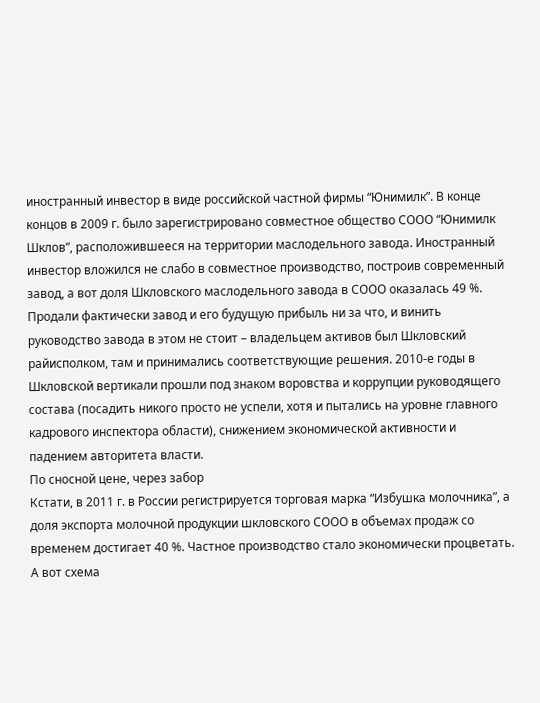иностранный инвестор в виде российской частной фирмы “Юнимилк”. В конце концов в 2009 г. было зарегистрировано совместное общество СООО “Юнимилк Шклов”, расположившееся на территории маслодельного завода. Иностранный инвестор вложился не слабо в совместное производство, построив современный завод, а вот доля Шкловского маслодельного завода в СООО оказалась 49 %.
Продали фактически завод и его будущую прибыль ни за что, и винить руководство завода в этом не стоит – владельцем активов был Шкловский райисполком, там и принимались соответствующие решения. 2010-е годы в Шкловской вертикали прошли под знаком воровства и коррупции руководящего состава (посадить никого просто не успели, хотя и пытались на уровне главного кадрового инспектора области), снижением экономической активности и падением авторитета власти.
По сносной цене, через забор
Кстати, в 2011 г. в России регистрируется торговая марка “Избушка молочника”, а доля экспорта молочной продукции шкловского СООО в объемах продаж со временем достигает 40 %. Частное производство стало экономически процветать. А вот схема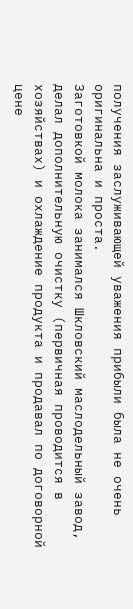получения заслуживающей уважения прибыли была не очень оригинальна и проста.
Заготовкой молока занимался Шкловский маслодельный завод, делал дополнительную очистку (первичная проводится в хозяйствах) и охлаждение продукта и продавал по договорной цене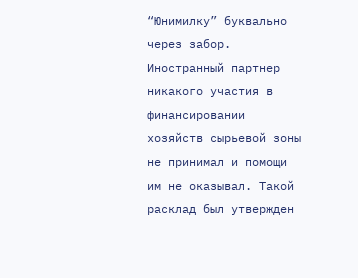“Юнимилку” буквально через забор. Иностранный партнер никакого участия в финансировании хозяйств сырьевой зоны не принимал и помощи им не оказывал. Такой расклад был утвержден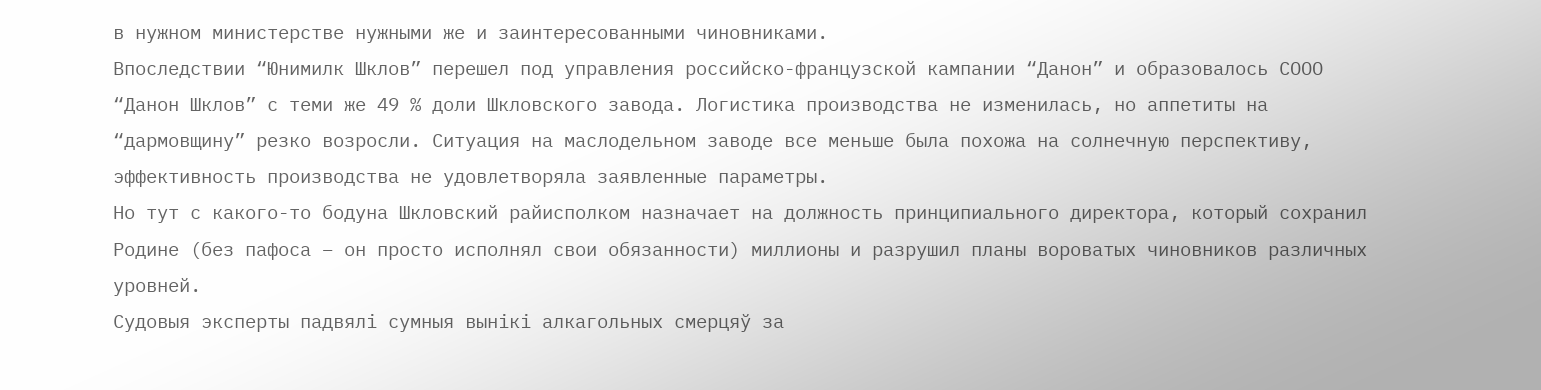в нужном министерстве нужными же и заинтересованными чиновниками.
Впоследствии “Юнимилк Шклов” перешел под управления российско-французской кампании “Данон” и образовалось СООО “Данон Шклов” с теми же 49 % доли Шкловского завода. Логистика производства не изменилась, но аппетиты на “дармовщину” резко возросли. Ситуация на маслодельном заводе все меньше была похожа на солнечную перспективу, эффективность производства не удовлетворяла заявленные параметры.
Но тут с какого-то бодуна Шкловский райисполком назначает на должность принципиального директора, который сохранил Родине (без пафоса – он просто исполнял свои обязанности) миллионы и разрушил планы вороватых чиновников различных уровней.
Судовыя эксперты падвялі сумныя вынікі алкагольных смерцяў за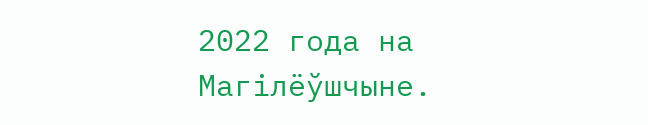2022 года на Магілёўшчыне.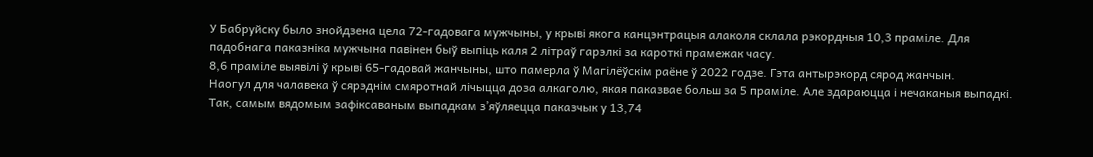У Бабруйску было знойдзена цела 72-гадовага мужчыны, у крыві якога канцэнтрацыя алаколя склала рэкордныя 10,3 праміле. Для падобнага паказніка мужчына павінен быў выпіць каля 2 літраў гарэлкі за кароткі прамежак часу.
8,6 праміле выявілі ў крыві 65-гадовай жанчыны, што памерла ў Магілёўскім раёне ў 2022 годзе. Гэта антырэкорд сярод жанчын.
Наогул для чалавека ў сярэднім смяротнай лічыцца доза алкаголю, якая паказвае больш за 5 праміле. Але здараюцца і нечаканыя выпадкі. Так, самым вядомым зафіксаваным выпадкам з’яўляецца паказчык у 13,74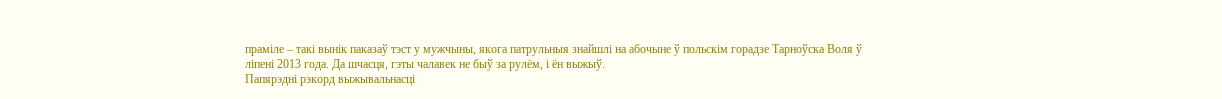праміле – такі вынік паказаў тэст у мужчыны, якога патрульныя знайшлі на абочыне ў польскім горадзе Тарноўска Воля ў ліпені 2013 года. Да шчасця, гэты чалавек не быў за рулём, і ён выжыў.
Папярэдні рэкорд выжывальнасці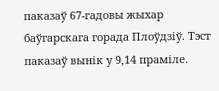паказаў 67-гадовы жыхар баўгарскага горада Плоўдзіў. Тэст паказаў вынік у 9,14 праміле.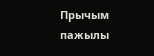Прычым пажылы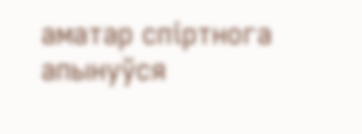аматар спіртнога апынуўся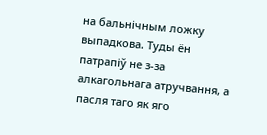на бальнічным ложку выпадкова. Туды ён патрапіў не з-за алкагольнага атручвання, а пасля таго як яго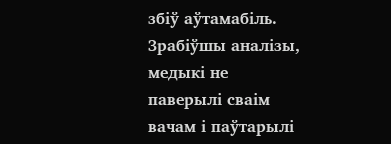збіў аўтамабіль. Зрабіўшы аналізы, медыкі не паверылі сваім вачам і паўтарылі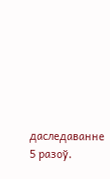даследаванне 5 разоў.